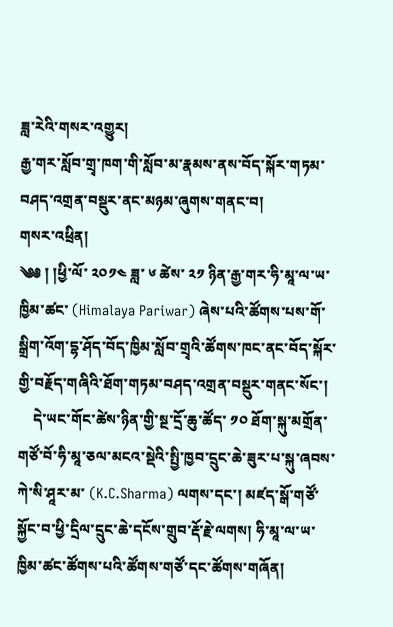ཟླ་རེའི་གསར་འགྱུར།
རྒྱ་གར་སློབ་གྲྭ་ཁག་གི་སློབ་མ་རྣམས་ནས་བོད་སྐོར་གཏམ་བཤད་འགྲན་བསྡུར་ནང་མཉམ་ཞུགས་གནང་བ།
གསར་འཕྲིན།
༄༅ ། །ཕྱི་ལོ་ ༢༠༡༤ ཟླ་ ༦ ཚེས་ ༢༡ ཉིན་རྒྱ་གར་ཧི་མཱ་ལ་ཡ་ཁྱིམ་ཚང་ (Himalaya Pariwar) ཞེས་པའི་ཚོགས་པས་གོ་སྒྲིག་འོག་དྷ་ཤོད་བོད་ཁྱིམ་སློབ་གྲྭའི་ཚོགས་ཁང་ནང་བོད་སྐོར་གྱི་བརྗོད་གཞིའི་ཐོག་གཏམ་བཤད་འགྲན་བསྡུར་གནང་སོང་།
    དེ་ཡང་གོང་ཚེས་ཉིན་གྱི་སྔ་དྲོ་ཆུ་ཚོད་ ༡༠ ཐོག་སྐུ་མགྲོན་གཙོ་བོ་ཧི་མཱ་ཅལ་མངའ་སྡེའི་སྤྱི་ཁྱབ་དྲུང་ཆེ་ཟུར་པ་སྐུ་ཞབས་ཀེ་སི་ཤཱར་མ་ (K.C.Sharma) ལགས་དང་། མཛད་སྒོ་གཙོ་སྐྱོང་བ་ཕྱི་དྲིལ་དྲུང་ཆེ་དངོས་གྲུབ་རྡོ་རྗེ་ལགས། ཧི་མཱ་ལ་ཡ་ཁྱིམ་ཚང་ཚོགས་པའི་ཚོགས་གཙོ་དང་ཚོགས་གཞོན།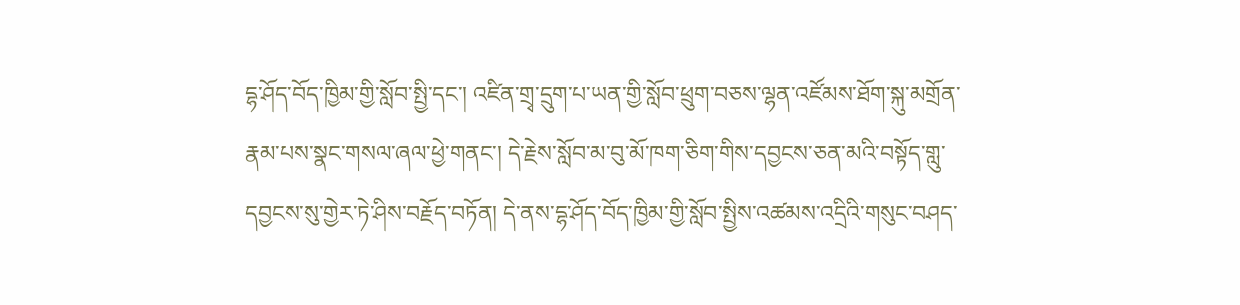དྷ་ཤོད་བོད་ཁྱིམ་གྱི་སློབ་སྤྱི་དང་། འཛིན་གྲྭ་དྲུག་པ་ཡན་གྱི་སློབ་ཕྲུག་བཅས་ལྷན་འཛོམས་ཐོག་སྐུ་མགྲོན་རྣམ་པས་སྣང་གསལ་ཞལ་ཕྱེ་གནང་། དེ་རྗེས་སློབ་མ་བུ་མོ་ཁག་ཅིག་གིས་དབྱངས་ཅན་མའི་བསྟོད་གླུ་དབྱངས་སུ་གྱེར་ཏེ་ཤིས་བརྗོད་བཏོན། དེ་ནས་དྷ་ཤོད་བོད་ཁྱིམ་གྱི་སློབ་སྤྱིས་འཚམས་འདྲིའི་གསུང་བཤད་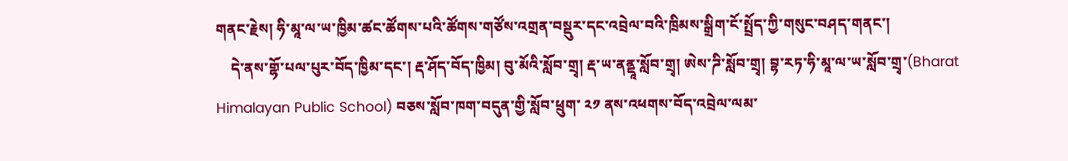གནང་རྗེས། ཧི་མཱ་ལ་ཡ་ཁྱིམ་ཚང་ཚོགས་པའི་ཚོགས་གཙོས་འགྲན་བསྡུར་དང་འབྲེལ་བའི་ཁྲིམས་སྒྲིག་ངོ་སྤྲོད་ཀྱི་གསུང་བཤད་གནང་།
    དེ་ནས་གྷོ་པལ་པུར་བོད་ཁྱིམ་དང་། རྡ་ཤོད་བོད་ཁྱིམ། བུ་མོའི་སློབ་གྲྭ། རྡ་ཡ་ནནྡཱ་སློབ་གྲྭ། ཨེས་ཌི་སློབ་གྲྭ། བྷ་རཏ་ཧི་མཱ་ལ་ཡ་སློབ་གྲྭ་(Bharat Himalayan Public School) བཅས་སློབ་ཁག་བདུན་གྱི་སློབ་ཕྲུག་ ༢༡ ནས་འཕགས་བོད་འབྲེལ་ལམ་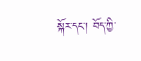སྐོར་དང་། བོད་ཀྱི་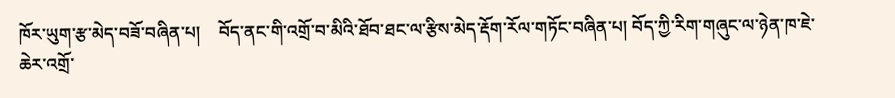ཁོར་ཡུག་རྩ་མེད་བཟོ་བཞིན་པ།    བོད་ནང་གི་འགྲོ་བ་མིའི་ཐོབ་ཐང་ལ་རྩིས་མེད་རྡོག་རོལ་གཏོང་བཞིན་པ། བོད་ཀྱི་རིག་གཞུང་ལ་ཉེན་ཁ་ཇེ་ཆེར་འགྲོ་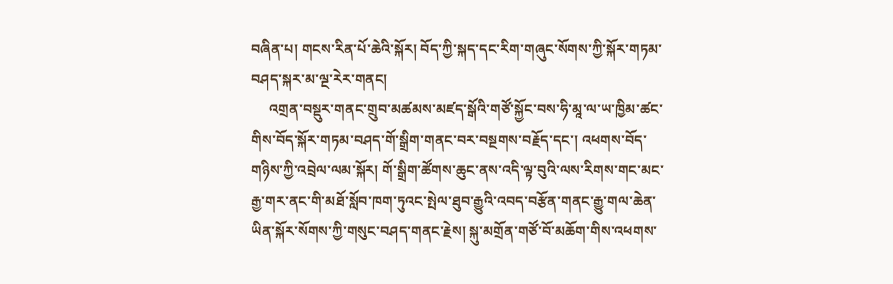བཞིན་པ། གངས་རིན་པོ་ཆེའི་སྐོར། བོད་ཀྱི་སྐད་དང་རིག་གཞུང་སོགས་ཀྱི་སྐོར་གཏམ་བཤད་སྐར་མ་ལྔ་རེར་གནང།
     འགྲན་བསྡུར་གནང་གྲུབ་མཚམས་མཛད་སྒོའི་གཙོ་སྐྱོང་བས་ཧི་མཱ་ལ་ཡ་ཁྱིམ་ཚང་གིས་བོད་སྐོར་གཏམ་བཤད་གོ་སྒྲིག་གནང་བར་བསྔགས་བརྗོད་དང་། འཕགས་བོད་གཉིས་ཀྱི་འབྲེལ་ལམ་སྐོར། གོ་སྒྲིག་ཚོགས་ཆུང་ནས་འདི་ལྟ་བུའི་ལས་རིགས་གང་མང་རྒྱ་གར་ནང་གི་མཐོ་སློབ་ཁག་ཏུའང་སྤེལ་ཐུབ་རྒྱུའི་འབད་བརྩོན་གནང་རྒྱུ་གལ་ཆེན་ཡིན་སྐོར་སོགས་ཀྱི་གསུང་བཤད་གནང་རྗེས། སྐུ་མགྲོན་གཙོ་བོ་མཆོག་གིས་འཕགས་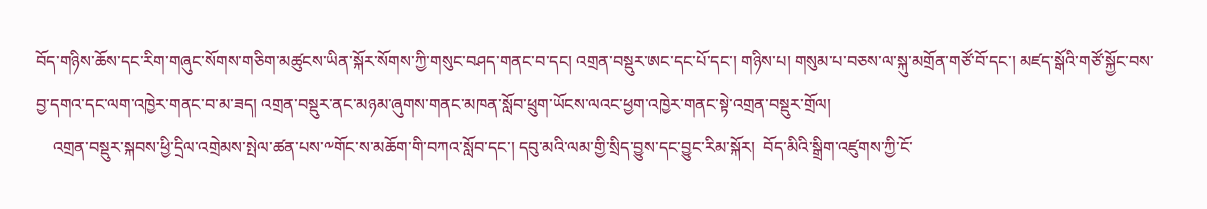བོད་གཉིས་ཆོས་དང་རིག་གཞུང་སོགས་གཅིག་མཚུངས་ཡིན་སྐོར་སོགས་ཀྱི་གསུང་བཤད་གནང་བ་དང། འགྲན་བསྡུར་ཨང་དང་པོ་དང་། གཉིས་པ། གསུམ་པ་བཅས་ལ་སྐུ་མགྲོན་གཙོ་བོ་དང་། མཛད་སྒོའི་གཙོ་སྐྱོང་བས་བྱ་དགའ་དང་ལག་འཁྱེར་གནང་བ་མ་ཟད། འགྲན་བསྡུར་ནང་མཉམ་ཞུགས་གནང་མཁན་སློབ་ཕྲུག་ཡོངས་ལའང་ཕྱག་འཁྱེར་གནང་སྟེ་འགྲན་བསྡུར་གྲོལ།
    འགྲན་བསྡུར་སྐབས་ཕྱི་དྲིལ་འགྲེམས་སྤེལ་ཚན་པས་༸གོང་ས་མཆོག་གི་བཀའ་སློབ་དང་། དབུ་མའི་ལམ་གྱི་སྲིད་བྱུས་དང་བྱུང་རིམ་སྐོར།  བོད་མིའི་སྒྲིག་འཛུགས་ཀྱི་ངོ་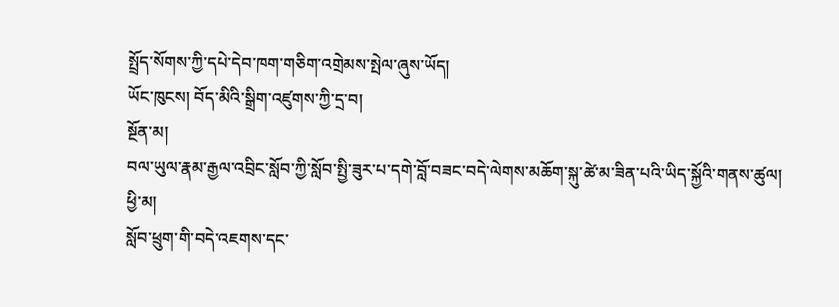སྤྲོད་སོགས་ཀྱི་དཔེ་དེབ་ཁག་གཅིག་འགྲེམས་སྤེལ་ཞུས་ཡོད།
ཡོང་ཁུངས། བོད་མིའི་སྒྲིག་འཛུགས་ཀྱི་དྲ་བ།
སྔོན་མ།
བལ་ཡུལ་རྣམ་རྒྱལ་འབྲིང་སློབ་ཀྱི་སློབ་སྤྱི་ཟུར་པ་དགེ་བློ་བཟང་བདེ་ལེགས་མཆོག་སྐུ་ཚེ་མ་ཟིན་པའི་ཡིད་སྐྱོའི་གནས་ཚུལ།
ཕྱི་མ།
སློབ་ཕྲུག་གི་བདེ་འཇགས་དང་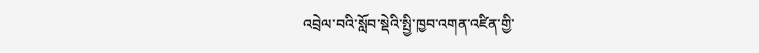འབྲེལ་བའི་སློབ་སྡེའི་སྤྱི་ཁྱབ་འགན་འཛིན་གྱི་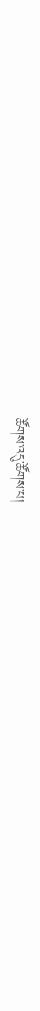ཚོགས་འདུ་ཚོགས་པ།